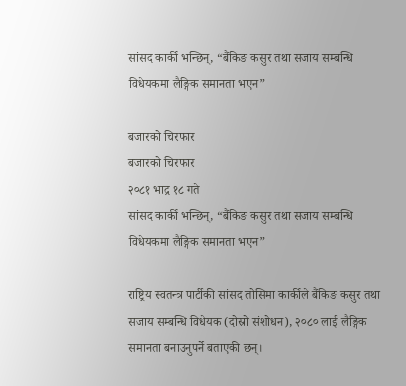सांसद कार्की भन्छिन्, “बैंकिङ कसुर तथा सजाय सम्बन्धि विधेयकमा लैङ्गिक समानता भएन”

बजारको चिरफार
बजारको चिरफार
२०८१ भाद्र १८ गते
सांसद कार्की भन्छिन्, “बैंकिङ कसुर तथा सजाय सम्बन्धि विधेयकमा लैङ्गिक समानता भएन”

राष्ट्रिय स्वतन्त्र पार्टीकी सांसद तोसिमा कार्कीले बैंकिङ कसुर तथा सजाय सम्बन्धि विधेयक (दोस्रो संशोधन), २०८० लाई लैङ्गिक समानता बनाउनुपर्ने बताएकी छन्।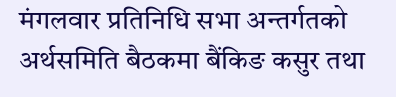मंगलवार प्रतिनिधि सभा अन्तर्गतको अर्थसमिति बैठकमा बैंकिङ कसुर तथा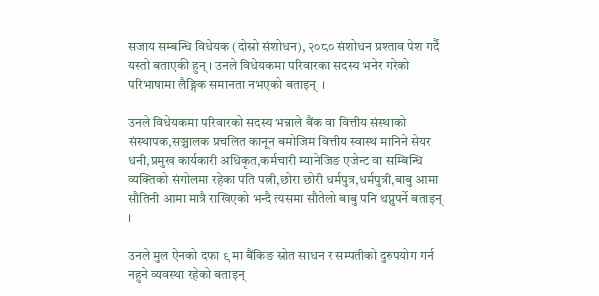सजाय सम्बन्धि विधेयक (दोस्रो संशोधन), २०८० संशोधन प्रश्ताव पेश गर्दै यस्तो बताएकी हुन् । उनले विधेयकमा परिवारका सदस्य भनेर गरेको परिभाषामा लैङ्गिक समानता नभएको बताइन्  ।

उनले विधेयकमा परिवारको सदस्य भन्नाले बैंक वा वित्तीय संस्थाको संस्थापक,सञ्चालक प्रचलित कानून बमोजिम वित्तीय स्वास्थ मानिने सेयर धनी,प्रमुख कार्यकारी अधिकृत,कर्मचारी म्यानेजिङ एजेन्ट वा सम्बिन्धि व्यक्तिको संगोलमा रहेका पति पत्नी,छोरा छोरी धर्मपुत्र,धर्मपुत्री,बाबु आमा सौतिनी आमा मात्रै राखिएको भन्दै त्यसमा सौतेलो बाबु पनि थप्नुपर्ने बताइन्  ।

उनले मुल ऐनको दफा ९ मा बैंकिङ स्रोत साधन र सम्पतीको दुरुपयोग गर्न नहुने व्यवस्था रहेको बताइन्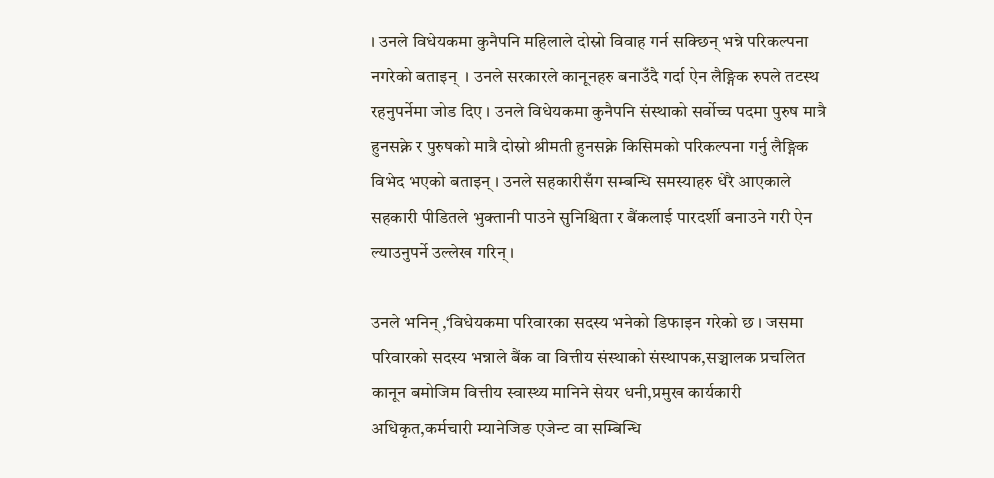। उनले विधेयकमा कुनैपनि महिलाले दोस्रो विवाह गर्न सक्छिन् भन्ने परिकल्पना नगरेको बताइन्  । उनले सरकारले कानूनहरु बनाउँदै गर्दा ऐन लैङ्गिक रुपले तटस्थ रहनुपर्नेमा जोड दिए । उनले विधेयकमा कुनैपनि संस्थाको सर्वोच्च पदमा पुरुष मात्रै हुनसक्ने र पुरुषको मात्रै दोस्रो श्रीमती हुनसक्ने किसिमको परिकल्पना गर्नु लैङ्गिक विभेद भएको बताइन् । उनले सहकारीसँग सम्बन्धि समस्याहरु धेरै आएकाले सहकारी पीडितले भुक्तानी पाउने सुनिश्चिता र बैंकलाई पारदर्शी बनाउने गरी ऐन ल्याउनुपर्ने उल्लेख गरिन् ।

उनले भनिन् ,‘विधेयकमा परिवारका सदस्य भनेको डिफाइन गरेको छ । जसमा परिवारको सदस्य भन्नाले बैंक वा वित्तीय संस्थाको संस्थापक,सञ्चालक प्रचलित कानून बमोजिम वित्तीय स्वास्थ्य मानिने सेयर धनी,प्रमुख कार्यकारी अधिकृत,कर्मचारी म्यानेजिङ एजेन्ट वा सम्बिन्धि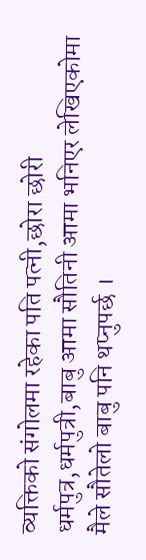व्यक्तिको संगोलमा रहेका पति पत्नी,छोरा छोरी धर्मपुत्र,धर्मपुत्री,बाबु आमा सौतिनी आमा भनिएर लेखिएकोमा मैले सौतेलो बाबु पनि थप्नुपर्छ ।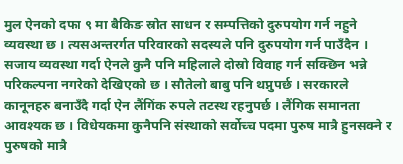मुल ऐनको दफा ९ मा बैकिङ स्रोत साधन र सम्पत्तिको दुरुपयोग गर्न नहुने व्यवस्था छ । त्यसअन्तरर्गत परिवारको सदस्यले पनि दुरुपयोग गर्न पाउँदैन । सजाय व्यवस्था गर्दा ऐनले कुनै पनि महिलाले दोस्रो विवाह गर्न सक्छिन भन्ने परिकल्पना नगरेको देखिएको छ । सौतेलो बाबु पनि थप्नुपर्छ । सरकारले कानूनहरु बनाउँदै गर्दा ऐन लैंगिंक रुपले तटस्थ रहनुपर्छ । लैंगिक समानता आवश्यक छ । विधेयकमा कुनैपनि संस्थाको सर्वोच्च पदमा पुरुष मात्रै हुनसक्ने र पुरुषको मात्रै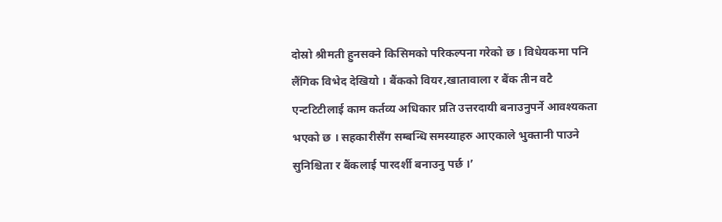दोस्रो श्रीमती हुनसक्ने किसिमको परिकल्पना गरेको छ । विधेयकमा पनि लैंगिक विभेद देखियो । बैंकको वियर,खातावाला र बैंक तीन वटै एन्टटिटीलाई काम कर्तव्य अधिकार प्रति उत्तरदायी बनाउनुपर्ने आवश्यकता भएको छ । सहकारीसँग सम्बन्धि समस्याहरु आएकाले भुक्तानी पाउने सुनिश्चिता र बैंकलाई पारदर्शी बनाउनु पर्छ ।’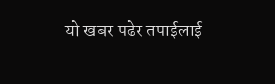यो खबर पढेर तपाईलाई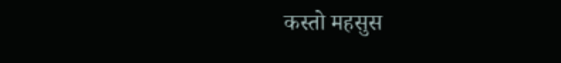कस्तो महसुस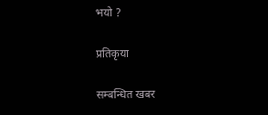भयो ?

प्रतिकृया

सम्बन्धित खबर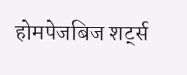होमपेजबिज शर्ट्स